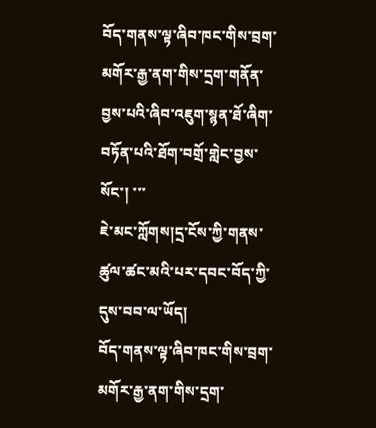བོད་གནས་ལྟ་ཞིབ་ཁང་གིས་བྲག་མགོར་རྒྱ་ནག་གིས་དྲག་གནོན་བྱས་པའི་ཞིབ་འཇུག་སྙན་ཐོ་ཞིག་བཏོན་པའི་ཐོག་བགྲོ་གླེང་བྱས་སོང་། ་་་
ཇེ་མང་ཀློགས།དྲ་ངོས་ཀྱི་གནས་ཚུལ་ཚང་མའི་པར་དབང་བོད་ཀྱི་དུས་བབ་ལ་ཡོད།
བོད་གནས་ལྟ་ཞིབ་ཁང་གིས་བྲག་མགོར་རྒྱ་ནག་གིས་དྲག་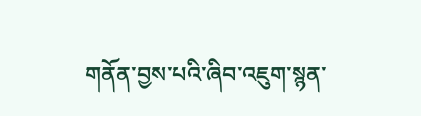གནོན་བྱས་པའི་ཞིབ་འཇུག་སྙན་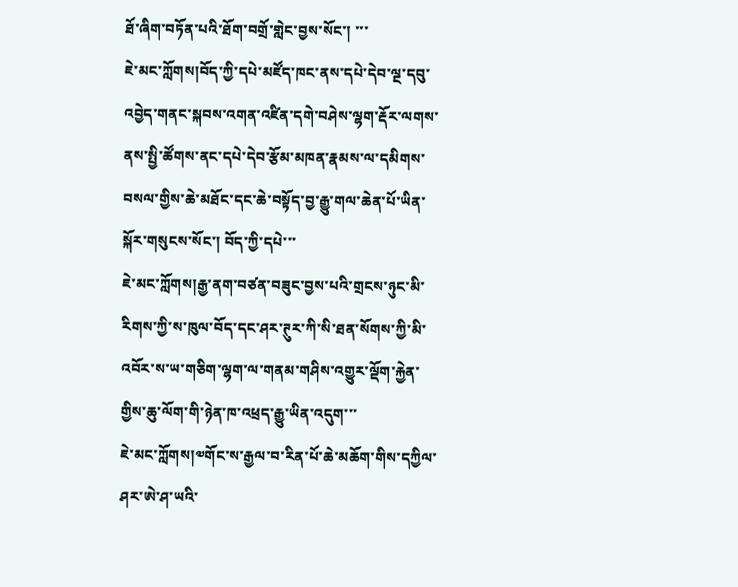ཐོ་ཞིག་བཏོན་པའི་ཐོག་བགྲོ་གླེང་བྱས་སོང་། ་་་
ཇེ་མང་ཀློགས།བོད་ཀྱི་དཔེ་མཛོད་ཁང་ནས་དཔེ་དེབ་ལྔ་དབུ་འབྱེད་གནང་སྐབས་འགན་འཛིན་དགེ་བཤེས་ལྷག་རྡོར་ལགས་ནས་སྤྱི་ཚོགས་ནང་དཔེ་དེབ་རྩོམ་མཁན་རྣམས་ལ་དམིགས་བསལ་གྱིས་ཆེ་མཐོང་དང་ཆེ་བསྟོད་བྱ་རྒྱུ་གལ་ཆེན་པོ་ཡིན་སྐོར་གསུངས་སོང་། བོད་ཀྱི་དཔེ་་་
ཇེ་མང་ཀློགས།རྒྱ་ནག་བཙན་བཟུང་བྱས་པའི་གྲངས་ཉུང་མི་རིགས་ཀྱི་ས་ཁུལ་བོད་དང་ཤར་ཊུར་ཀི་སི་ཐན་སོགས་ཀྱི་མི་འབོར་ས་ཡ་གཅིག་ལྷག་ལ་གནམ་གཤིས་འགྱུར་ལྡོག་རྐྱེན་གྱིས་ཆུ་ལོག་གི་ཉེན་ཁ་འཕྲད་རྒྱུ་ཡིན་འདུག་་་
ཇེ་མང་ཀློགས།༧གོང་ས་རྒྱལ་བ་རིན་པོ་ཆེ་མཆོག་གིས་དཀྱིལ་ཤར་ཨེ་ཤ་ཡའི་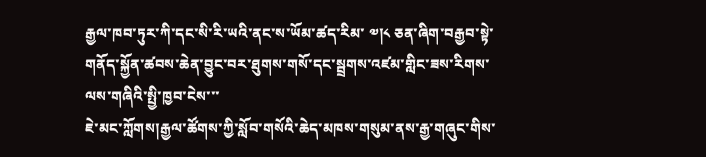རྒྱལ་ཁབ་ཏུར་ཀི་དང་སི་རི་ཡའི་ནང་ས་ཡོམ་ཚད་རིམ་ ༧།༨ ཅན་ཞིག་བརྒྱབ་སྟེ་གནོད་སྐྱོན་ཚབས་ཆེན་བྱུང་བར་ཐུགས་གསོ་དང་སྦྲགས་འཛམ་གླིང་ཟས་རིགས་ལས་གཞིའི་སྤྱི་ཁྱབ་ངེས་་་
ཇེ་མང་ཀློགས།རྒྱལ་ཚོགས་ཀྱི་སློབ་གསོའི་ཆེད་མཁས་གསུམ་ནས་རྒྱ་གཞུང་གིས་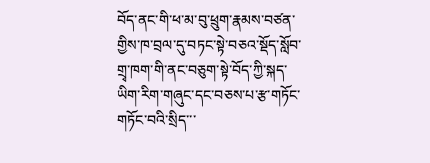བོད་ནང་གི་ཕ་མ་བུ་ཕྲུག་རྣམས་བཙན་གྱིས་ཁ་བྲལ་དུ་བཏང་སྟེ་བཅའ་སྡོད་སློབ་གྲྭ་ཁག་གི་ནང་བཅུག་སྟེ་བོད་ཀྱི་སྐད་ཡིག་རིག་གཞུང་དང་བཅས་པ་རྩ་གཏོང་གཏོང་བའི་སྲིད་་་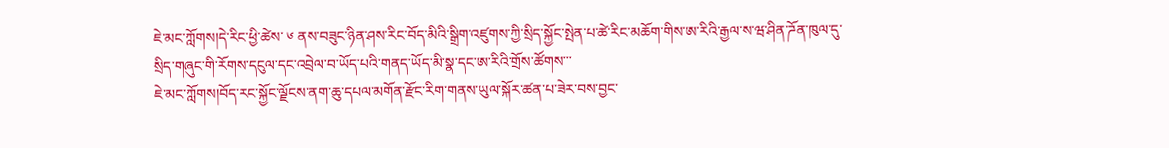ཇེ་མང་ཀློགས།དེ་རིང་ཕྱི་ཚེས་ ༦ ནས་བཟུང་ཉིན་ཤས་རིང་བོད་མིའི་སྒྲིག་འཛུགས་ཀྱི་སྲིད་སྐྱོང་སྤེན་པ་ཚེ་རིང་མཆོག་གིས་ཨ་རིའི་རྒྱལ་ས་ཝ་ཤིན་ཌོན་ཁུལ་དུ་སྲིད་གཞུང་གི་རོགས་དངུལ་དང་འབྲེལ་བ་ཡོད་པའི་གནད་ཡོད་མི་སྣ་དང་ཨ་རིའི་གྲོས་ཚོགས་་་
ཇེ་མང་ཀློགས།བོད་རང་སྐྱོང་ལྗོངས་ནག་ཆུ་དཔལ་མགོན་རྫོང་རིག་གནས་ཡུལ་སྐོར་ཚན་པ་ཟེར་བས་བྱང་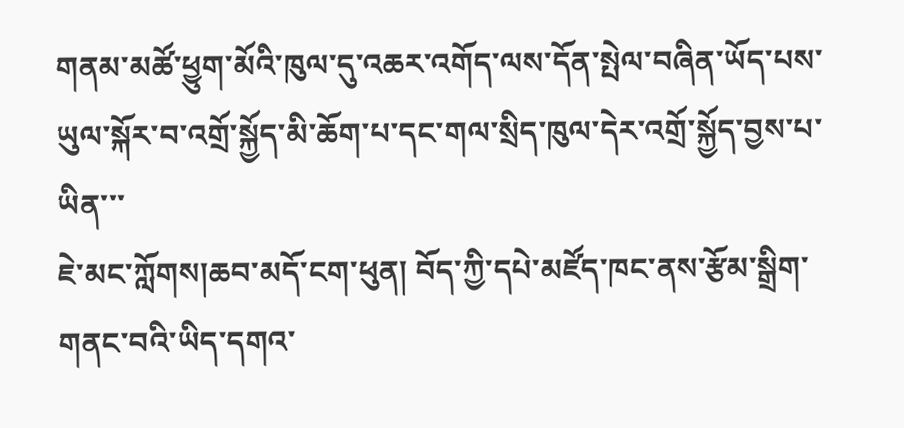གནམ་མཚོ་ཕྱུག་མོའི་ཁུལ་དུ་འཆར་འགོད་ལས་དོན་སྤེལ་བཞིན་ཡོད་པས་ཡུལ་སྐོར་བ་འགྲོ་སྐྱོད་མི་ཆོག་པ་དང་གལ་སྲིད་ཁུལ་དེར་འགྲོ་སྐྱོད་བྱས་པ་ཡིན་་་
ཇེ་མང་ཀློགས།ཆབ་མདོ་ངག་ཕུན། བོད་ཀྱི་དཔེ་མཛོད་ཁང་ནས་རྩོམ་སྒྲིག་གནང་བའི་ཡིད་དགའ་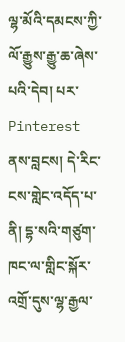ལྷ་མོའི་དམངས་ཀྱི་ལོ་རྒྱུས་རྒྱུ་ཆ་ཞེས་པའི་དེབ། པར་Pinterest ནས་བླངས། དེ་རིང་ངས་གླེང་འདོད་པ་ནི། དྷ་སའི་གཙུག་ཁང་ལ་གླིང་སྐོར་འགྲོ་དུས་ལྷ་རྒྱལ་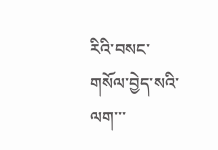རིའི་བསང་གསོལ་བྱེད་སའི་ལག་་་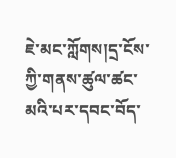ཇེ་མང་ཀློགས།དྲ་ངོས་ཀྱི་གནས་ཚུལ་ཚང་མའི་པར་དབང་བོད་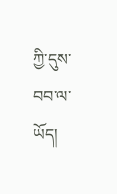ཀྱི་དུས་བབ་ལ་ཡོད།